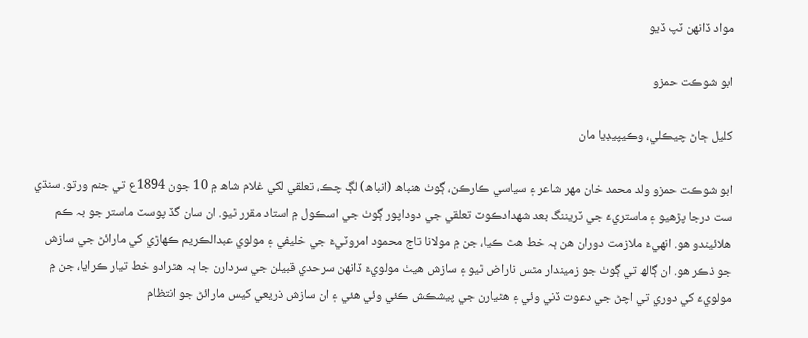مواد ڏانھن ٽپ ڏيو

ابو شوڪت حمزو

کليل ڄاڻ چيڪلي، وڪيپيڊيا مان

ابو شوڪت حمزو ولد محمد خان مھر شاعر ۽ سياسي ڪارڪن، ڳوٺ هنباھ (انباھ) لڳ چڪ، تعلقي لکي غلام شاھ ۾ 10 جون 1894ع تي جنم ورتو. سنڌي ست درجا پڙهيو ۽ ماستريءَ جي ٽريننگ بعد شھدادڪوٽ تعلقي جي دوداپور ڳوٺ جي اسڪول ۾ استاد مقرر ٿيو. ان سان گڏ پوسٽ ماستر جو بہ ڪم هلائيندو هو. انهيءَ ملازمت دوران هن ٻہ خط هٿ ڪيا، جن ۾ مولانا تاج محمود امروٽيءَ جي خليفي ۽ مولوي عبدالڪريم ڪھاڙي کي مارائڻ جي سازش جو ذڪر هو. ان ڳالھ تي ڳوٺ جو زميندار مٿس ناراض ٿيو ۽ سازش هيٺ مولويءَ ڏانھن سرحدي قبيلن جي سردارن جا ٻہ هٿرادو خط تيار ڪرايا، جن ۾ مولويءَ کي دوري تي اچڻ جي دعوت ڏني وئي ۽ هٿيارن جي پيشڪش ڪئي وئي هئي ۽ ان سازش ذريعي کيس مارائڻ جو انتظام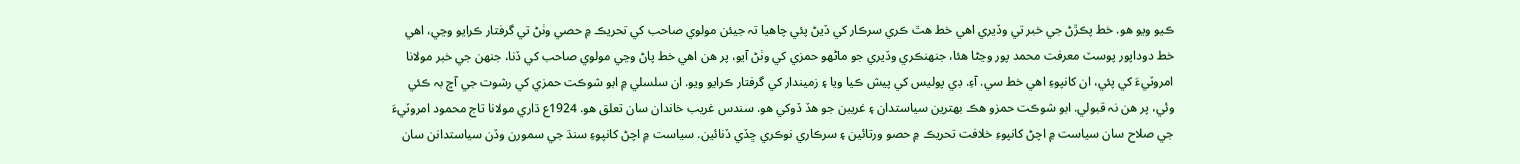ڪيو ويو هو. خط پڪڙڻ جي خبر تي وڏيري اهي خط هٿ ڪري سرڪار کي ڏيڻ پئي چاهيا تہ جيئن مولوي صاحب کي تحريڪ ۾ حصي وٺڻ تي گرفتار ڪرايو وڃي، اهي خط دوداپور پوسٽ معرفت محمد پور وڃڻا هئا، جنھنڪري وڏيري جو ماڻهو حمزي کي وٺڻ آيو، پر هن اهي خط پاڻ وڃي مولوي صاحب کي ڏنا، جنھن جي خبر مولانا امروٽيءَ کي پئي، ان کانپوءِ اهي خط سي. آءِ. ڊي پوليس کي پيش ڪيا ويا ۽ زميندار کي گرفتار ڪرايو ويو. ان سلسلي ۾ ابو شوڪت حمزي کي رشوت جي آڇ بہ ڪئي وئي، پر هن نہ قبولي. ابو شوڪت حمزو هڪ بھترين سياستدان ۽ غريبن جو هڏ ڏوکي هو. سندس غريب خاندان سان تعلق هو. 1924ع ڌاري مولانا تاج محمود امروٽيءَ جي صلاح سان سياست ۾ اچڻ کانپوءِ خلافت تحريڪ ۾ حصو ورتائين ۽ سرڪاري نوڪري ڇڏي ڏنائين. سياست ۾ اچڻ کانپوءِ سنڌ جي سمورن وڏن سياستدانن سان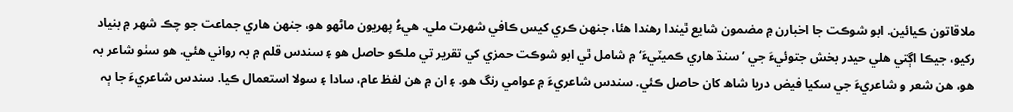ملاقاتون ڪيائين. ابو شوڪت جا اخبارن ۾ مضمون شايع ٿيندا رهندا هئا، جنھن ڪري کيس ڪافي شھرت ملي. هيءُ پھريون ماڻهو هو، جنھن هاري جماعت جو چڪ شھر ۾ بنياد رکيو، جيڪا اڳتي هلي حيدر بخش جتوئيءَ جي ’سنڌ هاري ڪميٽيءَ‘ ۾ شامل ٿي ابو شوڪت حمزي کي تقرير تي ملڪو حاصل هو ۽ سندس قلم ۾ بہ رواني هئي. هو سٺو شاعر بہ هو، هن شعر و شاعريءَ جي سکيا فيض دريا شاھ کان حاصل ڪئي. سندس شاعريءَ ۾ عوامي رنگ هو. ۽ ان ۾ هن لفظ عام، سادا ۽ سولا استعمال ڪيا. سندس شاعريءَ جا ٻہ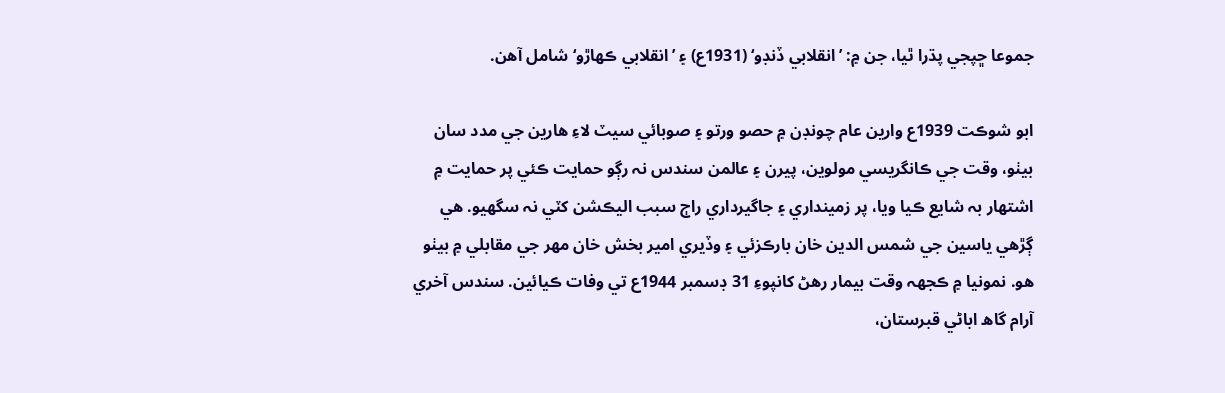جموعا ڇپجي پڌرا ٿيا، جن ۾: ’انقلابي ڏنڊو‘ (1931ع) ۽ ’انقلابي ڪھاڙو‘ شامل آهن.

ابو شوڪت 1939ع وارين عام چونڊن ۾ حصو ورتو ۽ صوبائي سيٽ لاءِ هارين جي مدد سان بيٺو، وقت جي ڪانگريسي مولوين، پيرن ۽ عالمن سندس نہ رڳو حمايت ڪئي پر حمايت ۾ اشتھار بہ شايع ڪيا ويا، پر زمينداري ۽ جاگيرداري راڄ سبب اليڪشن کٽي نہ سگھيو. هي ڳڙهي ياسين جي شمس الدين خان بارڪزئي ۽ وڏيري امير بخش خان مھر جي مقابلي ۾ بيٺو هو. نمونيا ۾ ڪجهہ وقت بيمار رهڻ کانپوءِ 31 ڊسمبر 1944ع تي وفات ڪيائين. سندس آخري آرام گاھ اباڻي قبرستان،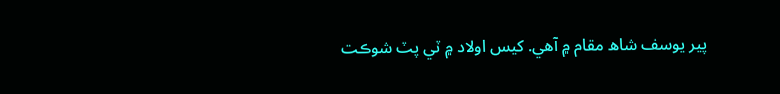پير يوسف شاھ مقام ۾ آهي. کيس اولاد ۾ ٽي پٽ شوڪت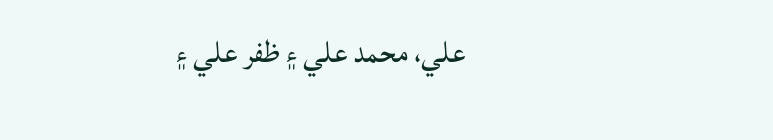علي، محمد علي ۽ ظفر علي ۽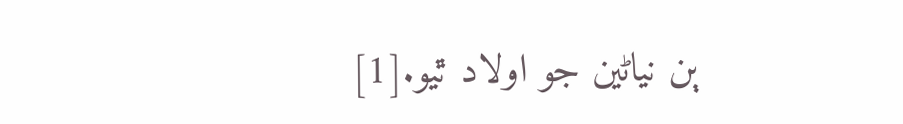ٻن نياڻين جو اولاد ٿيو.[1]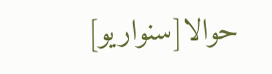حوالا[سنواريو]